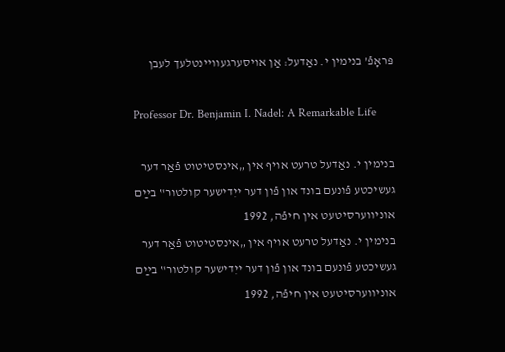פּראָפֿ’ בנימין י. נאַדעל: אַן אויסערגעוויינטלעך לעבן

Professor Dr. Benjamin I. Nadel: A Remarkable Life

בנימין י. נאַדעל טרעט אויף אין „אינסטיטוט פֿאַר דער געשיכטע פֿונעם בונד און פֿון דער ייִדישער קולטור‟ בײַם אוניווערסיטעט אין חיפֿה, 1992
בנימין י. נאַדעל טרעט אויף אין „אינסטיטוט פֿאַר דער געשיכטע פֿונעם בונד און פֿון דער ייִדישער קולטור‟ בײַם אוניווערסיטעט אין חיפֿה, 1992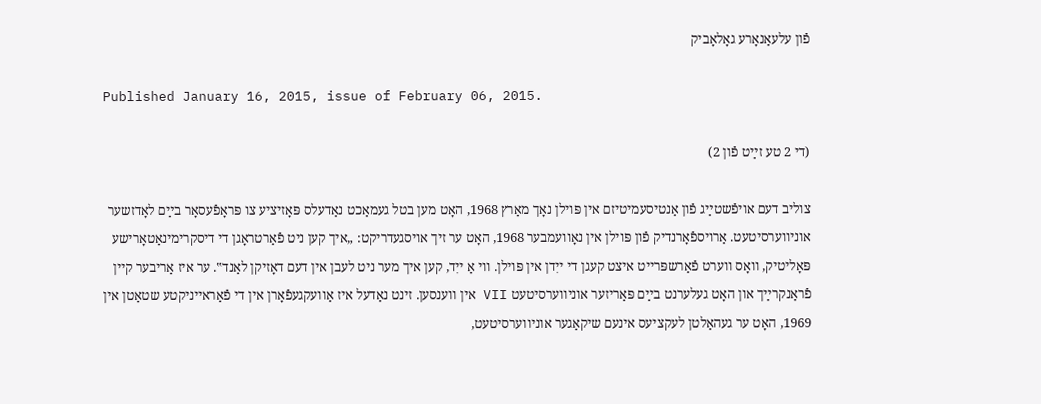פֿון עלעאַנאָרע גאָלאָביק

Published January 16, 2015, issue of February 06, 2015.

(די 2 טע זײַט פֿון 2)

צוליב דעם אויפֿשטײַג פֿון אַנטיסעמיטיזם אין פּוילן נאָך מאַרץ 1968, האָט מען בטל געמאַכט נאַדעלס פּאָזיציע צו פּראָפֿעסאָר בײַם לאָדזשער אוניווערסיטעט. אַרויספֿאָרנדיק פֿון פּוילן אין נאָוועמבער 1968, האָט ער זיך אויסגעדריקט: „איך קען ניט פֿאַרטראָגן די דיסקרימינאַטאָרישע פּאָליטיק, וואָס ווערט פֿאַרשפּרייט איצט קעגן די ייִדן אין פּוילן. ווי אַ ייִד, קען איך מער ניט לעבן אין דעם דאָזיקן לאַנד‟. ער איז אַריבער קיין פֿראַנקרײַך און האָט געלערנט בײַם פּאַריזער אוניווערסיטעט VII אין ווענסען. זינט נאַדעל איז אַוועקגעפֿאָרן אין די פֿאַראייניקטע שטאַטן אין 1969, האָט ער געהאַלטן לעקציעס אינעם שיקאַגער אוניווערסיטעט,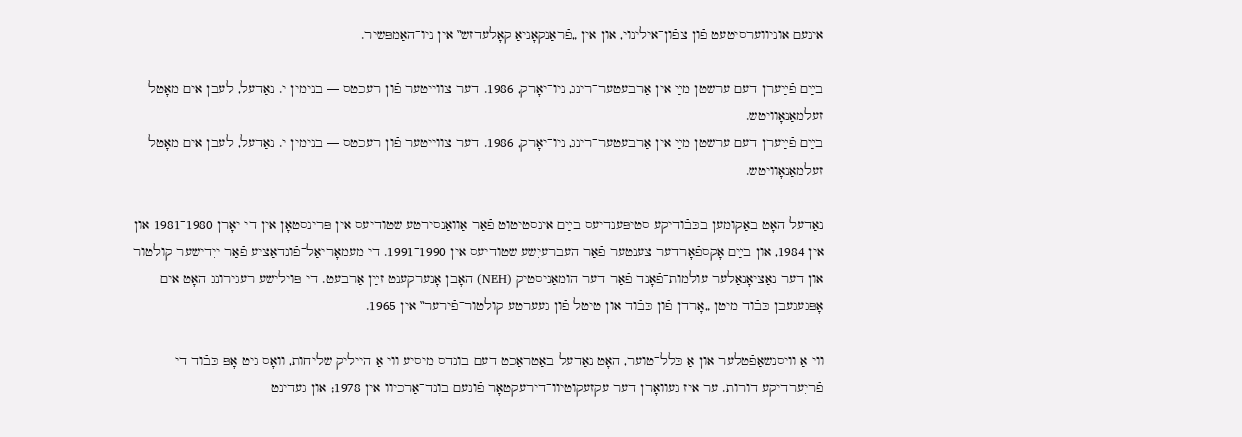אינעם אוניווערסיטעט פֿון צפֿון־אילינוי, און אין „פֿראַנקאָניאַ קאָלעדזש‟ אין ניו־האַמפּשיר.

בײַם פֿײַערן דעם ערשטן מײַ אין אַרבעטער־רינג, ניו־יאָרק, 1986. דער צווייטער פֿון רעכטס — בנימין י. נאַדעל, לעבן אים מאָטל זעלמאַנאָוויטש.
בײַם פֿײַערן דעם ערשטן מײַ אין אַרבעטער־רינג, ניו־יאָרק, 1986. דער צווייטער פֿון רעכטס — בנימין י. נאַדעל, לעבן אים מאָטל זעלמאַנאָוויטש.

נאַדעל האָט באַקומען בכּבֿודיקע סטיפּענדיעס בײַם אינסטיטוט פֿאַר אַוואַנסירטע שטודיעס אין פּרינסטאָן אין די יאָרן 1980־1981 און אין 1984, און בײַם אָקספֿאָרדער צענטער פֿאַר העברעיִשע שטודיעס אין 1990־1991. די מעמאָריאַל־פֿונדאַציע פֿאַר ייִדישער קולטור און דער נאַציאָנאַלער עולמות־פֿאָנד פֿאַר דער הומאַניסטיק (NEH) האָבן אָנערקענט זײַן אַרבעט. די פּוילישע רעגירונג האָט אים אָפּגעגעבן כּבֿוד מיטן „אָרדן פֿון כּבֿוד און טיטל פֿון געערטע קולטור־פֿירער‟ אין 1965.

ווי אַ וויסנשאַפֿטלער און אַ כּלל־טוער, האָט נאַדעל באַטראַכט דעם בונדס מיסיע ווי אַ הייליק שליחות, וואָס גיט אָפּ כּבֿוד די פֿריִערדיקע דורות. ער איז געוואָרן דער עקזעקוטיוו־דירעקטאָר פֿונעם בונד־אַרכיוו אין 1978; און געדינט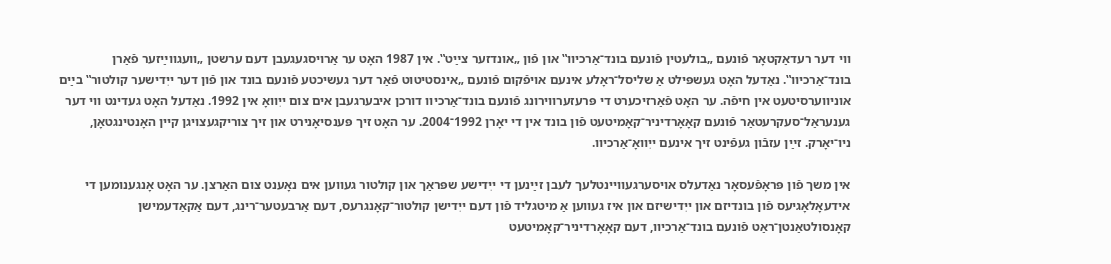ווי דער רעדאַקטאָר פֿונעם „בולעטין פֿונעם בונד־אַרכיוו‟ און פֿון „אונדזער צײַט‟. אין 1987 האָט ער אַרויסגעגעבן דעם ערשטן „וועגווײַזער פֿאַרן בונד־אַרכיוו‟. נאַדעל האָט געשפּילט אַ שליסל־ראָלע אינעם אויפֿקום פֿונעם „אינסטיטוט פֿאַר דער געשיכטע פֿונעם בונד און פֿון דער ייִדישער קולטור‟ בײַם אוניווערסיטעט אין חיפֿה. ער האָט פֿאַרזיכערט די פּרעזערווירונג פֿונעם בונד־אַרכיוו דורכן איבערגעבן אים צום ייִוואָ אין 1992. נאַדעל האָט געדינט ווי דער גענעראַל־סעקרעטאַר פֿונעם קאָאָרדיניר־קאָמיטעט פֿון בונד אין די יאָרן 1992־2004. ער האָט זיך פּענסיאָנירט און זיך צוריקגעצויגן קיין האָנטינגטאָן, ניו־יאָרק. זײַן עזבֿון געפֿינט זיך אינעם ייִוואָ־אַרכיוו.

אין משך פֿון פּראָפֿעסאָר נאַדעלס אויסערגעוויינטלעך לעבן זײַנען די ייִדישע שפּראַך און קולטור געווען אים נאָענט צום האַרצן. ער האָט אָנגענומען די אידעאָלאָגיעס פֿון בונדיזם און ייִדישיזם און איז געווען אַ מיטגליד פֿון דעם ייִדישן קולטור־קאָנגרעס, דעם אַרבעטער־רינג, דעם אַקאַדעמישן קאָנסולטאַנטן־ראַט פֿונעם בונד־אַרכיוו, דעם קאָאָרדיניר־קאָמיטעט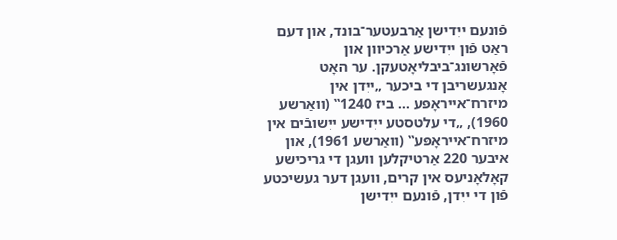פֿונעם ייִדישן אַרבעטער־בונד, און דעם ראַט פֿון ייִדישע אַרכיוון און פֿאָרשונג־ביבליאָטעקן. ער האָט אָנגעשריבן די ביכער „ייִדן אין מיזרח־אייראָפּע … ביז 1240‟ (וואַרשע 1960), „די עלטסטע ייִדישע ייִשובֿים אין מיזרח־אייראָפּע‟ (וואַרשע 1961), און איבער 220 אַרטיקלען וועגן די גריכישע קאָלאָניעס אין קרים, וועגן דער געשיכטע פֿון די ייִדן, פֿונעם ייִדישן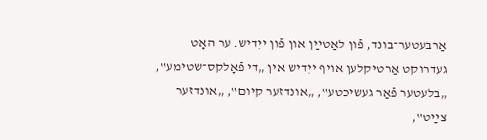אַרבעטער־בונד, פֿון לאַטײַן און פֿון ייִדיש. ער האָט געדרוקט אַרטיקלען אויף ייִדיש אין „די פֿאָלקס־שטימע‟, „בלעטער פֿאַר געשיכטע‟, „אונדזער קיום‟, „אונדזער צײַט‟,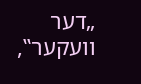„דער וועקער‟,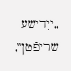„ייִדישע שריפֿטן‟,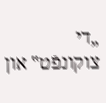„די צוקונפֿט‟ און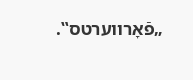„פֿאָרווערטס‟.